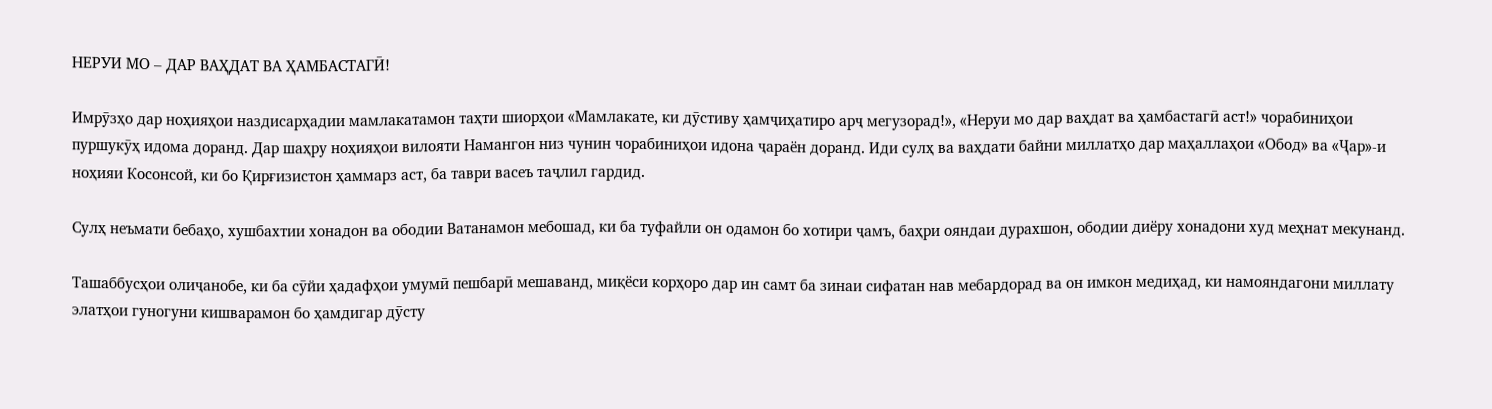НЕРУИ МО – ДАР ВАҲДАТ ВА ҲАМБАСТАГӢ!

Имрӯзҳо дар ноҳияҳои наздисарҳадии мамлакатамон таҳти шиорҳои «Мамлакате, ки дӯстиву ҳамҷиҳатиро арҷ мегузорад!», «Неруи мо дар ваҳдат ва ҳамбастагӣ аст!» чорабиниҳои пуршукӯҳ идома доранд. Дар шаҳру ноҳияҳои вилояти Намангон низ чунин чорабиниҳои идона ҷараён доранд. Иди сулҳ ва ваҳдати байни миллатҳо дар маҳаллаҳои «Обод» ва «Ҷар»-и ноҳияи Косонсой, ки бо Қирғизистон ҳаммарз аст, ба таври васеъ таҷлил гардид.

Сулҳ неъмати бебаҳо, хушбахтии хонадон ва ободии Ватанамон мебошад, ки ба туфайли он одамон бо хотири ҷамъ, баҳри ояндаи дурахшон, ободии диёру хонадони худ меҳнат мекунанд.

Ташаббусҳои олиҷанобе, ки ба сӯйи ҳадафҳои умумӣ пешбарӣ мешаванд, миқёси корҳоро дар ин самт ба зинаи сифатан нав мебардорад ва он имкон медиҳад, ки намояндагони миллату элатҳои гуногуни кишварамон бо ҳамдигар дӯсту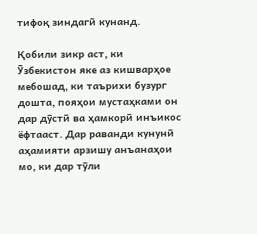тифоқ зиндагӣ кунанд.

Қобили зикр аст, ки Ӯзбекистон яке аз кишварҳое мебошад, ки таърихи бузург дошта, пояҳои мустаҳками он дар дӯстӣ ва ҳамкорӣ инъикос ёфтааст. Дар раванди кунунӣ аҳамияти арзишу анъанаҳои мо, ки дар тӯли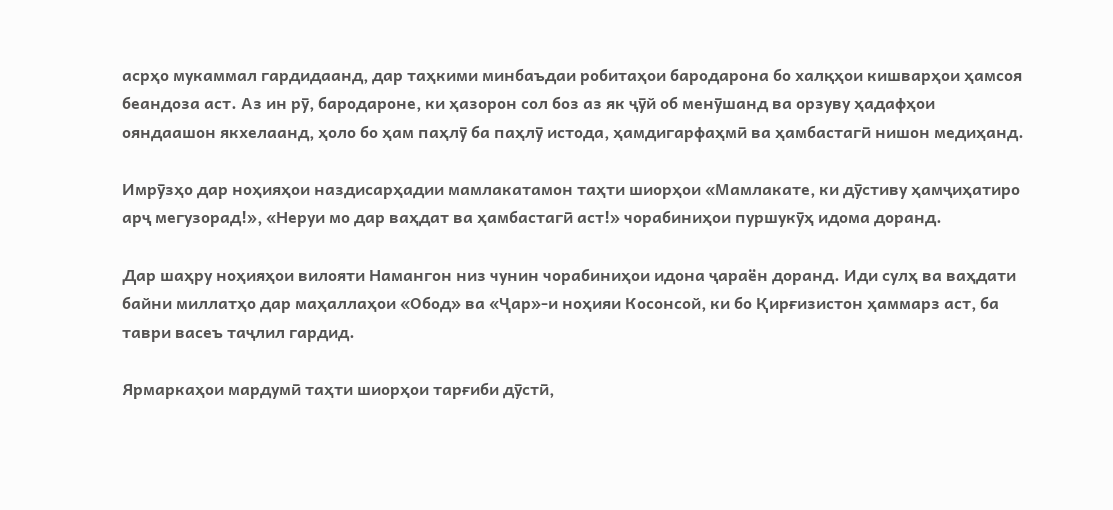асрҳо мукаммал гардидаанд, дар таҳкими минбаъдаи робитаҳои бародарона бо халқҳои кишварҳои ҳамсоя беандоза аст. Аз ин рӯ, бародароне, ки ҳазорон сол боз аз як ҷӯй об менӯшанд ва орзуву ҳадафҳои ояндаашон якхелаанд, ҳоло бо ҳам паҳлӯ ба паҳлӯ истода, ҳамдигарфаҳмӣ ва ҳамбастагӣ нишон медиҳанд.

Имрӯзҳо дар ноҳияҳои наздисарҳадии мамлакатамон таҳти шиорҳои «Мамлакате, ки дӯстиву ҳамҷиҳатиро арҷ мегузорад!», «Неруи мо дар ваҳдат ва ҳамбастагӣ аст!» чорабиниҳои пуршукӯҳ идома доранд.

Дар шаҳру ноҳияҳои вилояти Намангон низ чунин чорабиниҳои идона ҷараён доранд. Иди сулҳ ва ваҳдати байни миллатҳо дар маҳаллаҳои «Обод» ва «Ҷар»-и ноҳияи Косонсой, ки бо Қирғизистон ҳаммарз аст, ба таври васеъ таҷлил гардид.

Ярмаркаҳои мардумӣ таҳти шиорҳои тарғиби дӯстӣ,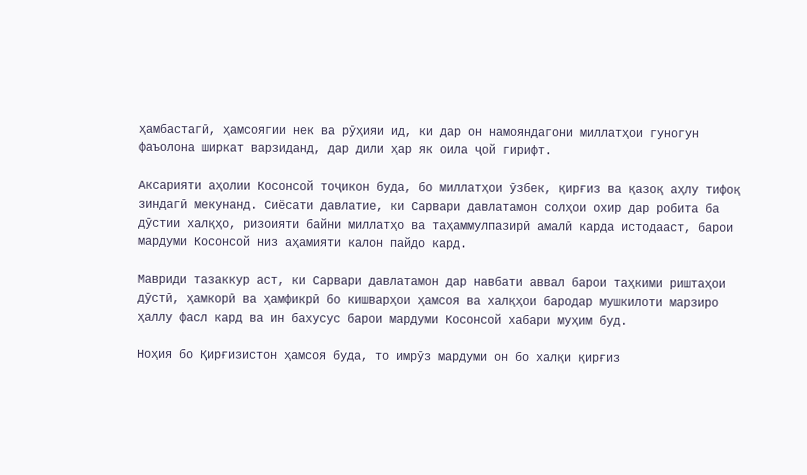ҳамбастагӣ, ҳамсоягии нек ва рӯҳияи ид, ки дар он намояндагони миллатҳои гуногун фаъолона ширкат варзиданд, дар дили ҳар як оила ҷой гирифт.

Аксарияти аҳолии Косонсой тоҷикон буда, бо миллатҳои ӯзбек, қирғиз ва қазоқ аҳлу тифоқ зиндагӣ мекунанд. Сиёсати давлатие, ки Сарвари давлатамон солҳои охир дар робита ба дӯстии халқҳо, ризоияти байни миллатҳо ва таҳаммулпазирӣ амалӣ карда истодааст, барои мардуми Косонсой низ аҳамияти калон пайдо кард.

Мавриди тазаккур аст, ки Сарвари давлатамон дар навбати аввал барои таҳкими риштаҳои дӯстӣ, ҳамкорӣ ва ҳамфикрӣ бо кишварҳои ҳамсоя ва халқҳои бародар мушкилоти марзиро ҳаллу фасл кард ва ин бахусус барои мардуми Косонсой хабари муҳим буд.

Ноҳия бо Қирғизистон ҳамсоя буда, то имрӯз мардуми он бо халқи қирғиз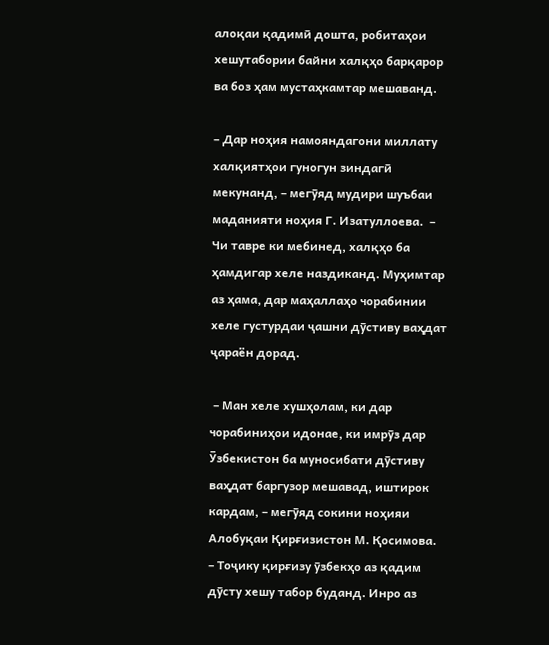алоқаи қадимӣ дошта, робитаҳои хешутабории байни халқҳо барқарор ва боз ҳам мустаҳкамтар мешаванд.

– Дар ноҳия намояндагони миллату халқиятҳои гуногун зиндагӣ мекунанд, – мегӯяд мудири шуъбаи маданияти ноҳия Г. Изатуллоева.  –  Чи тавре ки мебинед, халқҳо ба ҳамдигар хеле наздиканд. Муҳимтар аз ҳама, дар маҳаллаҳо чорабинии хеле густурдаи ҷашни дӯстиву ваҳдат ҷараён дорад.

 – Ман хеле хушҳолам, ки дар чорабиниҳои идонае, ки имрӯз дар Ӯзбекистон ба муносибати дӯстиву ваҳдат баргузор мешавад, иштирок кардам, – мегӯяд сокини ноҳияи Алобуқаи Қирғизистон М. Қосимова.  – Тоҷику қирғизу ӯзбекҳо аз қадим дӯсту хешу табор буданд. Инро аз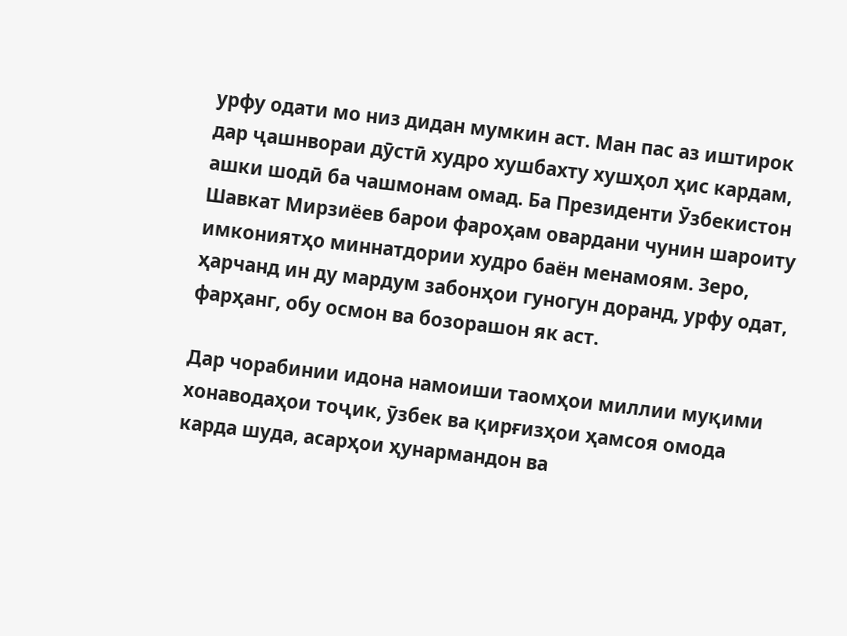урфу одати мо низ дидан мумкин аст. Ман пас аз иштирок дар ҷашнвораи дӯстӣ худро хушбахту хушҳол ҳис кардам, ашки шодӣ ба чашмонам омад. Ба Президенти Ӯзбекистон Шавкат Мирзиёев барои фароҳам овардани чунин шароиту имкониятҳо миннатдории худро баён менамоям. Зеро, ҳарчанд ин ду мардум забонҳои гуногун доранд, урфу одат, фарҳанг, обу осмон ва бозорашон як аст.

Дар чорабинии идона намоиши таомҳои миллии муқими хонаводаҳои тоҷик, ӯзбек ва қирғизҳои ҳамсоя омода карда шуда, асарҳои ҳунармандон ва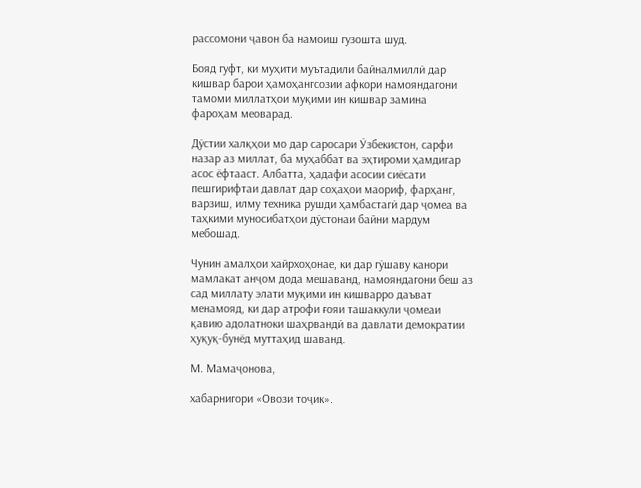рассомони ҷавон ба намоиш гузошта шуд.

Бояд гуфт, ки муҳити муътадили байналмиллӣ дар кишвар барои ҳамоҳангсозии афкори намояндагони тамоми миллатҳои муқими ин кишвар замина фароҳам меоварад.

Дӯстии халқҳои мо дар саросари Ӯзбекистон, сарфи назар аз миллат, ба муҳаббат ва эҳтироми ҳамдигар асос ёфтааст. Албатта, ҳадафи асосии сиёсати пешгирифтаи давлат дар соҳаҳои маориф, фарҳанг, варзиш, илму техника рушди ҳамбастагӣ дар ҷомеа ва таҳкими муносибатҳои дӯстонаи байни мардум мебошад.

Чунин амалҳои хайрхоҳонае, ки дар гӯшаву канори мамлакат анҷом дода мешаванд, намояндагони беш аз сад миллату элати муқими ин кишварро даъват менамояд, ки дар атрофи ғояи ташаккули ҷомеаи қавию адолатноки шаҳрвандӣ ва давлати демократии ҳуқуқ-бунёд муттаҳид шаванд.

М. Мамаҷонова,

хабарнигори «Овози тоҷик».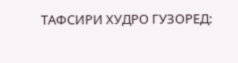ТАФСИРИ ХУДРО ГУЗОРЕД: